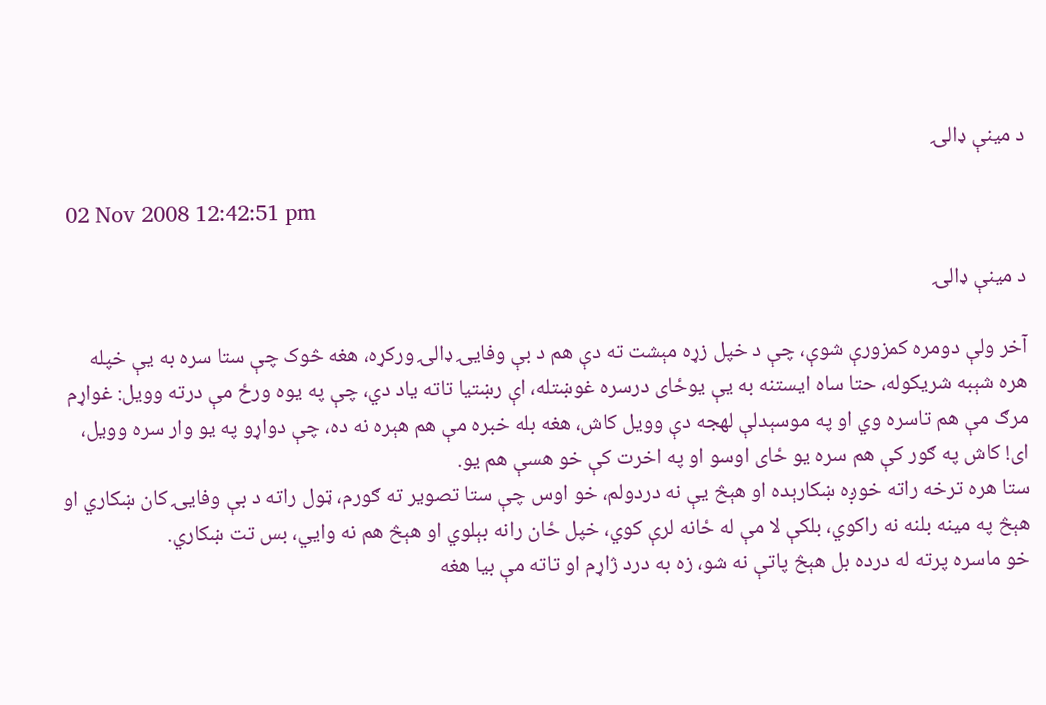د مينې ډالۍ

 02 Nov 2008 12:42:51 pm

د مينې ډالۍ

آخر ولې دومره کمزورې شوې، چې د خپل زړه مېشت ته دې هم د بې وفايۍ ډالۍ ورکړه، هغه څوک چې ستا سره به یې خپله هره شېبه شريکوله، حتا ساه ايستنه به یې يوځای درسره غوښتله، اې رښتيا تاته ياد دي، چې په يوه ورځ مې درته وويل: غواړم مرګ مې هم تاسره وي او په موسېدلې لهجه دې وويل کاش، هغه بله خبره مې هم هېره نه ده، چې دواړو په يو وار سره وويل، ای! کاش په ګور کې هم سره يو ځای اوسو او په اخرت کې خو هسې هم يو.
ستا هره ترخه راته خوږه ښکارېده او هېڅ يې نه دردولم، خو اوس چې ستا تصوير ته ګورم، ټول راته د بې وفايۍ کان ښکاري او هېڅ په مينه بلنه نه راکوي، بلکې لا مې له ځانه لرې کوي، خپل ځان رانه بېلوي او هېڅ هم نه وايي، بس تت ښکاري.
خو ماسره پرته له درده بل هېڅ پاتې نه شو، زه به درد ژاړم او تاته مې بيا هغه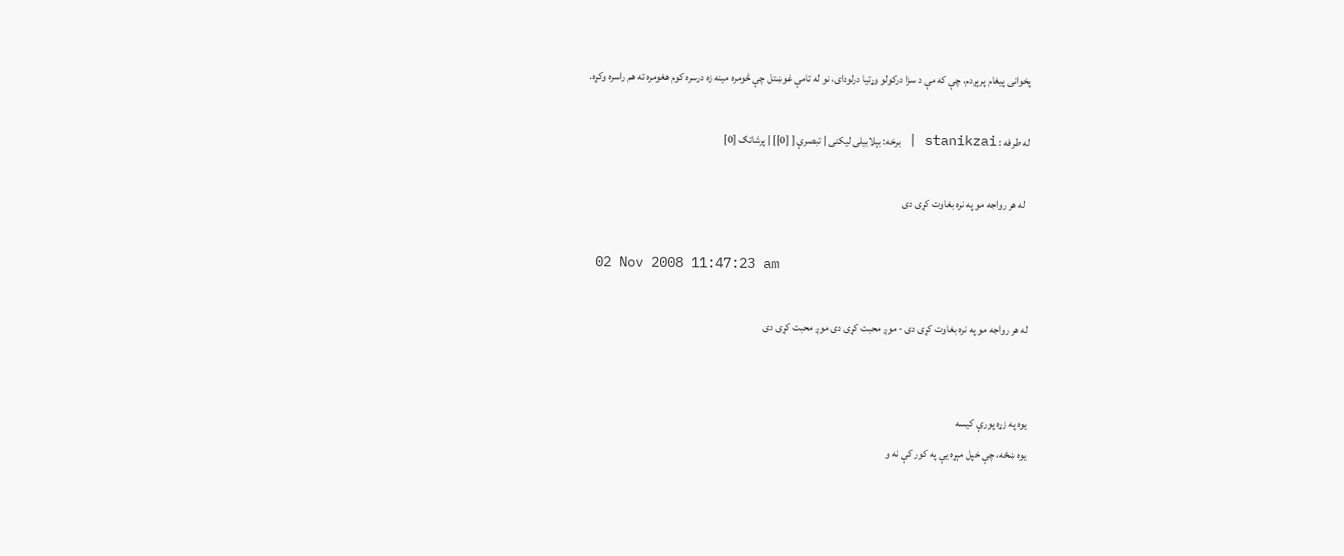پخوانی پيغام پرېږدم، چې که مې د سزا درکولو وړتيا درلودای، نو له تامې غوښتل چې څومره مينه زه درسره کوم هغومره ته هم راسره وکړه.

له طرفه : stanikzai | برخه: بېلابيلی ليکنی | تبصرې [ [0]] | پرشاتګ [0]

  له هر رواجه مو په نره بغاوت کړی دی

 02 Nov 2008 11:47:23 am

له هر رواجه مو په نره بغاوت کړی دی - موږ محبت کړی دی موږ محبت کړی دی


يوه په زړه پورې کيسه
يوه ښځه، چې خپل مېړه يې په کور کې نه و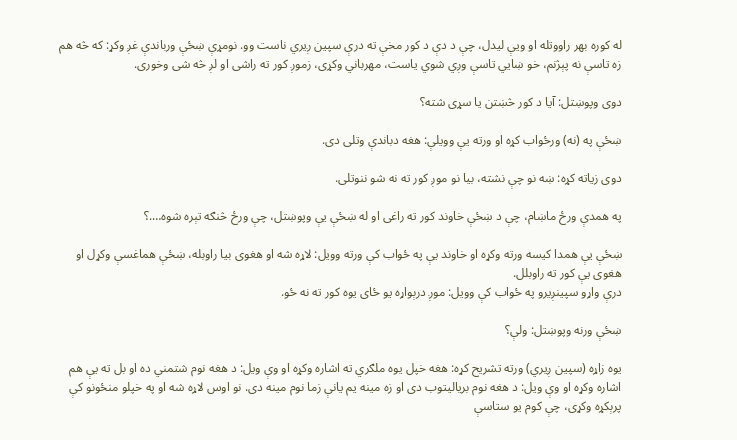له کوره بهر راووتله او ويې ليدل، چې د دې د کور مخې ته درې سپين ږيري ناست وو. نومړې ښځې ورباندې غږ وکړ: که څه هم زه تاسې نه پېژنم، خو ښايي تاسې وږي شوي ياست، مهرباني وکړی، زموږ کور ته راشی او لږ څه شی وخوری.

دوی وپوښتل: آيا د کور څښتن يا سړی شته؟

ښځې په (نه) ورځواب کړه او ورته یې وویلې: هغه دباندې وتلی دی.

دوی زياته کړه: ښه نو چې نشته، بیا نو موږ کور ته نه شو ننوتلی.

په همدې ورځ ماښام، چې د ښځې خاوند کور ته راغی او له ښځې یې وپوښتل، چې ورځ څنګه تېره شوه….؟

ښځې يې همدا کيسه ورته وکړه او خاوند یې په ځواب کې ورته وويل: لاړه شه او هغوی بیا راوبله، ښځې هماغسې وکړل او هغوی یې کور ته راوبلل.
درې واړو سپينږيرو په ځواب کې وویل: موږ درېواړه يو ځای يوه کور ته نه ځو.

ښځې ورنه وپوښتل: ولې؟

يوه زاړه (سپين ږيري) ورته تشريح کړه: هغه خپل يوه ملګري ته اشاره وکړه او وې ويل: د هغه نوم شتمني ده او بل ته یې هم اشاره وکړه او وې ويل: د هغه نوم برياليتوب دی او زه مينه یم يانې زما نوم مينه دی. نو اوس لاړه شه او په خپلو منځونو کې پرېکړه وکړی، چې کوم يو ستاسې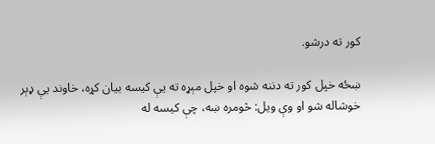کور ته درشو.

ښځه خپل کور ته دننه شوه او خپل مېړه ته يې کيسه بيان کړه، خاوند يې ډېر خوشاله شو او وې ويل: څومره ښه، چې کيسه له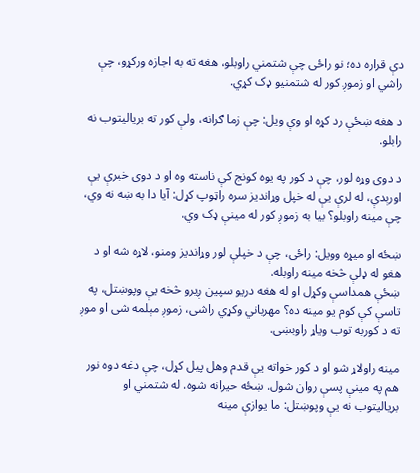دې قراره ده؛ نو راځی چې شتمني راوبلو، هغه ته به اجازه ورکړو، چې راشي او زموږ کور له شتمنيو ډک کړي.

د هغه ښځې رد کړه او وې ويل: چې زما ګرانه، ولې کور ته برياليتوب نه رابلو.

د دوی وړه لور، چې د کور په يوه کونج کې ناسته وه او د دوی خبرې يې اورېدې، له لرې یې له خپل وړانديز سره راټوپ کړل: آيا دا به ښه نه وي، چې مينه راوبلو؟ بيا به زموږ کور له مينې ډک وي.

ښځه او ميړه وويل: راځی، چې د خپلې لور وړانديز ومنو، لاړه شه او د هغو له ډلې څخه مينه راوبله.
ښځې همداسې وکړل او له هغه دريو سپين ږيرو څخه يې وپوښتل، په تاسې کې کوم يو مينه ده؟ مهرباني وکړي راشی، زموږ مېلمه شی او موږ ته د کوربه توب وياړ راوبښی.

مينه راولاړ شو او د کور خواته یې قدم وهل پيل کړل، چې دغه دوه نور هم په مينې پسې روان شول. ښځه حيرانه شوه. له شتمني او برياليتوب نه يې وپوښتل: ما يوازې مينه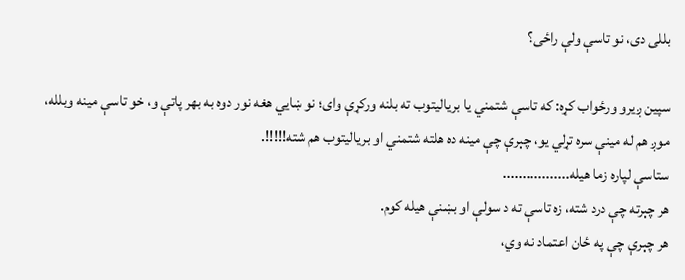بللی دی، نو تاسې ولې راځی؟

سپين ږيرو ورځواب کړه: که تاسې شتمني يا برياليتوب ته بلنه ورکړې وای؛ نو ښايي هغه نور دوه به بهر پاتې و، خو تاسې مينه وبلله، موږ هم له مينې سره تړلي يو، چېرې چې مينه ده هلته شتمني او برياليتوب هم شته!!!!!.
ستاسې لپاره زما هيله.................
هر چېرته چې درد شته، زه تاسې ته د سولې او بښنې هيله کوم.
هر چېرې چې په ځان اعتماد نه وي،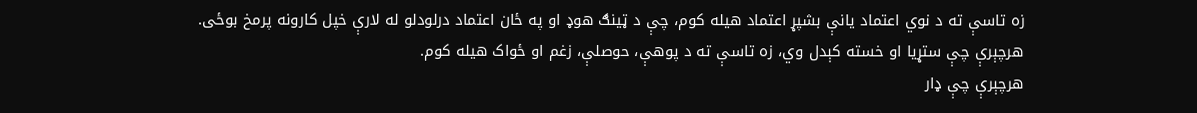زه تاسې ته د نوي اعتماد يانې بشپړ اعتماد هيله کوم، چې د ټينګ هوډ او په ځان اعتماد درلودلو له لارې خپل کارونه پرمخ بوځی.
هرچېرې چې ستړيا او خسته کېدل وي، زه تاسې ته د پوهې، حوصلې، زغم او ځواک هيله کوم.
هرچېرې چې ډار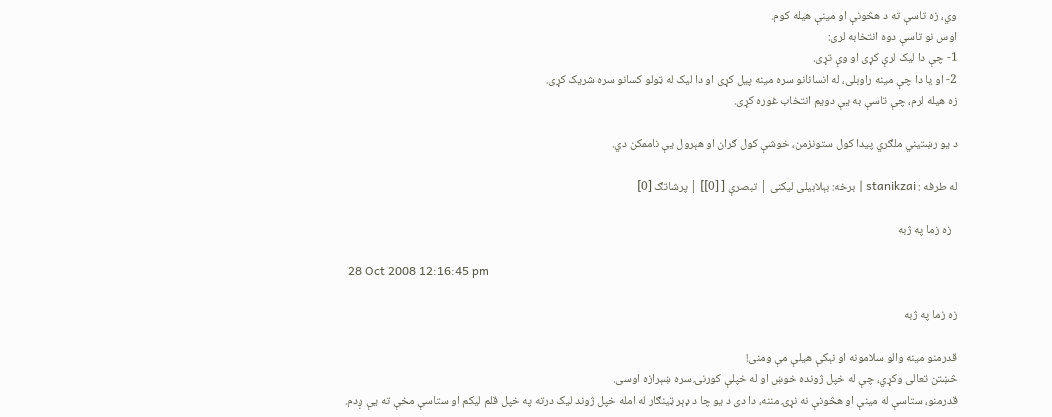وي، زه تاسې ته د هڅونې او مينې هيله کوم.
اوس نو تاسې دوه انتخابه لری:
1- چې دا ليک لرې کړی او وې تړی.
2- او يا دا چې مينه راوبلی، له انسانانو سره مينه پيل کړی او دا ليک له ټولو کسانو سره شريک کړی.
زه هيله لرم، چې تاسې به یې دویم انتخاب غوره کړی.

د يو رښتيني ملګري پيدا کول ستونزمن، خوشې کول ګران او هېرول يې ناممکن دي.

له طرفه : stanikzai | برخه: بېلابيلی ليکنی | تبصرې [ [0]] | پرشاتګ [0]

  زه زما په ژبه

 28 Oct 2008 12:16:45 pm

زه زما په ژبه

قدرمنو مينه والو سلامونه او نېکې هيلې مې ومنی!
څښتن تعالی وکړي، چې له خپل ژونده خوښ او له خپلې کورنۍ سره ښېرازه اوسی.
قدرمنو، ستاسې له مينې او هڅونې نه نړۍ مننه، دا دی د يو چا د ډېر ټينګار له امله خپل ژوند ليک درته په خپل قلم لیکم او ستاسې مخې ته يې ږدم.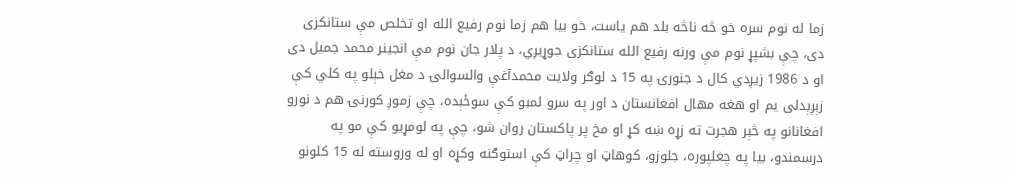زما له نوم سره خو څه ناڅه بلد هم ياست، خو بيا هم زما نوم رفيع الله او تخلص مې ستانکزی دی، چې بشپړ نوم مې ورنه رفيع الله ستانکزی جوړيږي، د پلار جان نوم مې انجينر محمد جميل دی او د 1986 زيږدي کال د جنورۍ په 15 د لوګر ولايت محمدآغې والسوالۍ د مغل خېلو په کلي کې زېږېدلی يم او هغه مهال افغانستان د اور په سرو لمبو کې سوځېده، چې زموږ کورنۍ هم د نورو افغانانو په څېر هجرت ته زړه ښه کړ او مخ پر پاکستان روان شو، چې په لومړيو کې مو په درسمندو، بیا په چغلپوره، جلوزو، کوهاټ او چراټ کې استوګنه وکړه او له وروسته له 15 کلونو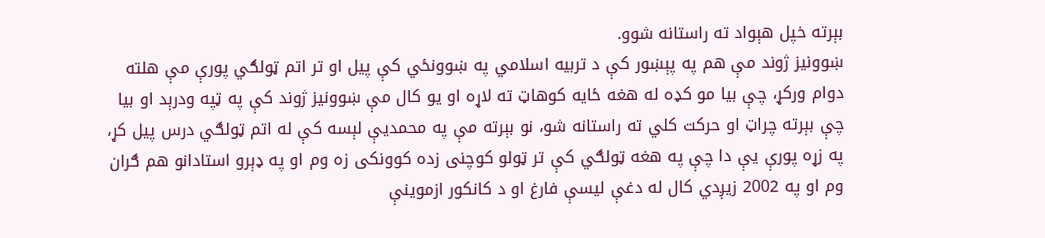بېرته خپل هېواد ته راستانه شوو.
ښوونيز ژوند مې هم په پېښور کې د تربيه اسلامي په ښوونځي کې پيل او تر اتم ټولګي پورې مې هلته دوام ورکړ، چې بيا مو کډه له هغه ځايه کوهاټ ته لاړه او يو کال مې ښوونيز ژوند کې په ټپه ودرېد او بیا چې بېرته چراټ او حرکت کلي ته راستانه شو، نو بېرته مې په محمديې لېسه کې له اتم ټولګي درس پيل کړ، په زړه پورې یې دا چې په هغه ټولګي کې تر ټولو کوچنی زده کوونکی زه وم او په ډېرو استادانو هم ګران وم او په 2002 زيږدي کال له دغې ليسې فارغ او د کانکور ازموينې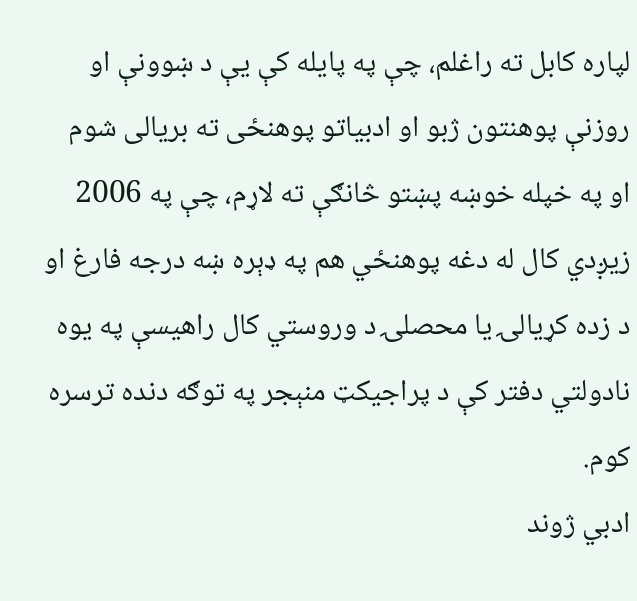لپاره کابل ته راغلم، چې په پايله کې يې د ښوونې او روزنې پوهنتون ژبو او ادبياتو پوهنځی ته بريالی شوم او په خپله خوښه پښتو څانګې ته لاړم، چې په 2006 زيږدي کال له دغه پوهنځي هم په ډېره ښه درجه فارغ او د زده کړيالۍ یا محصلۍ د وروستي کال راهيسې په يوه نادولتي دفتر کې د پراجيکټ منېجر په توګه دنده ترسره کوم.
ادبي ژوند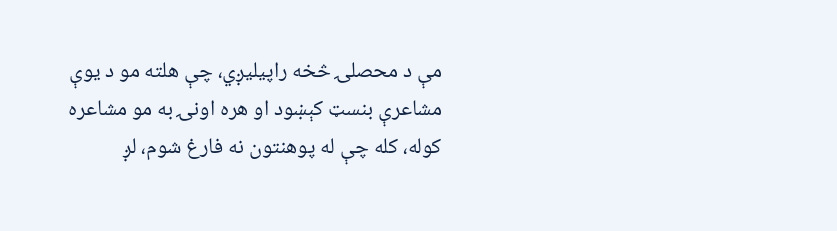مې د محصلۍ څخه راپيليږي، چې هلته مو د يوې مشاعرې بنسټ کېښود او هره اونۍ به مو مشاعره کوله، کله چې له پوهنتون نه فارغ شوم، لږ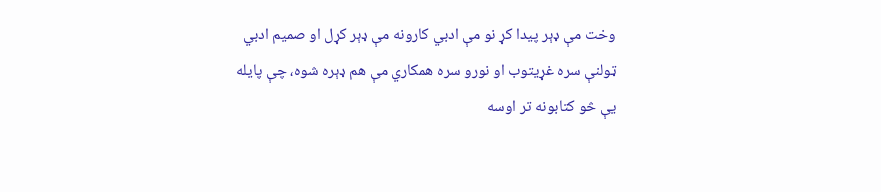وخت مې ډېر پيدا کړ نو مې ادبي کارونه مې ډېر کړل او صميم ادبي ټولنې سره غړيتوب او نورو سره همکاري مې هم ډېره شوه، چې پايله یې څو کتابونه تر اوسه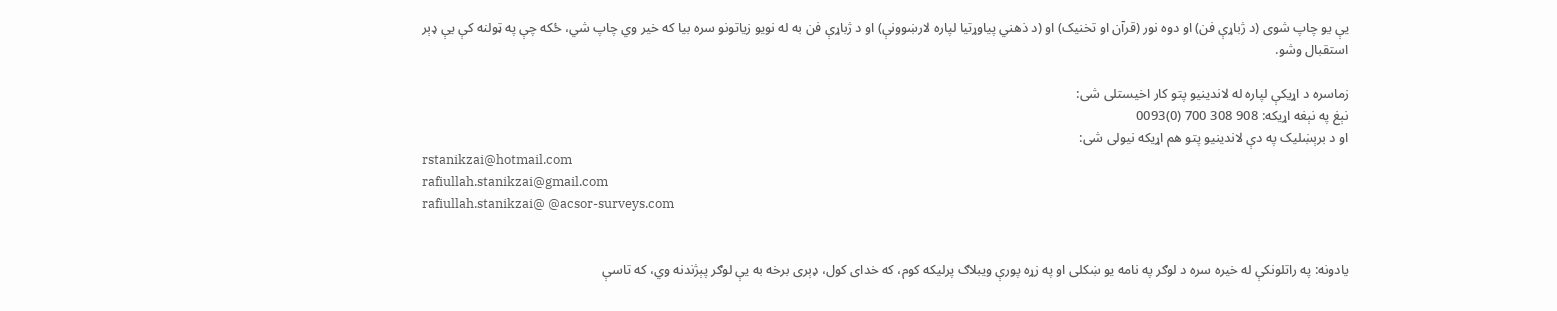یې یو چاپ شوی (د ژباړې فن) او دوه نور (قرآن او تخنيک) او (د ذهني پياوړتيا لپاره لارښوونې) او د ژباړې فن به له نويو زياتونو سره بیا که خیر وي چاپ شي، ځکه چې په ټولنه کې یې ډېر استقبال وشو.

زماسره د اړيکې لپاره له لاندينيو پتو کار اخيستلی شی:
نېغ په نېغه اړيکه: 908 308 700 (0)0093
او د برېښليک په دې لاندينيو پتو هم اړيکه نیولی شی:
rstanikzai@hotmail.com
rafiullah.stanikzai@gmail.com
rafiullah.stanikzai@ @acsor-surveys.com


يادونه: په راتلونکې له خیره سره د لوګر په نامه يو ښکلی او په زړه پورې ويبلاګ پرليکه کوم، که خدای کول، ډېری برخه به یې لوګر پېژندنه وي، که تاسې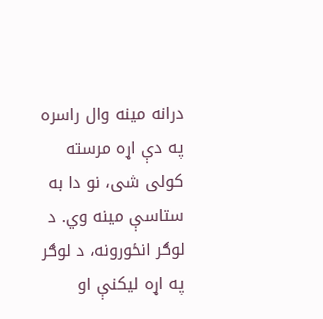درانه مینه وال راسره په دې اړه مرسته کولی شی، نو دا به ستاسې مینه وي. د لوګر انځورونه، د لوګر په اړه ليکنې او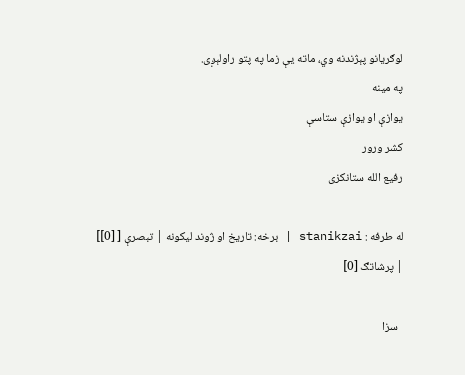لوګريانو پېژندنه وي، ماته یې زما په پتو راولېږی.
په مينه
يوازې او يوازې ستاسې
کشر ورور
رفيع الله ستانکزی

له طرفه : stanikzai | برخه: تاريخ او ژوند ليکونه | تبصرې [ [0]] | پرشاتګ [0]

  سزا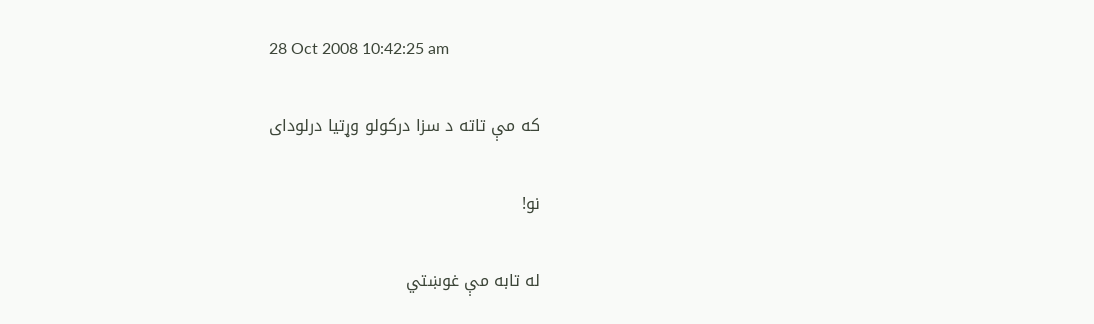28 Oct 2008 10:42:25 am

که مې تاته د سزا درکولو وړتيا درلودای

نو!

له تابه مې غوښتي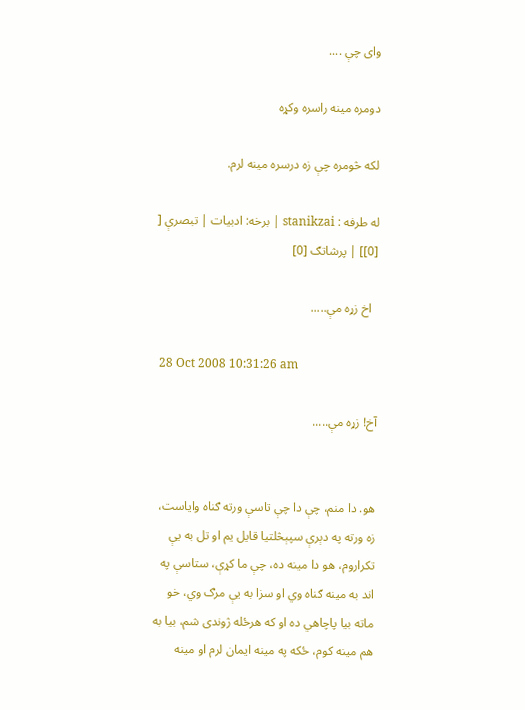وای چې ....

دومره مينه راسره وکړه

لکه څومره چې زه درسره مينه لرم.

له طرفه : stanikzai | برخه: ادبيات | تبصرې [ [0]] | پرشاتګ [0]

  اخ زړه مې.....

 28 Oct 2008 10:31:26 am

آخ! زړه مې.....


هو. دا منم، چې دا چې تاسې ورته ګناه واياست، زه ورته په دېرې سپېڅلتيا قايل یم او تل به يې تکراروم، هو دا مينه ده، چې ما کړې، ستاسې په اند به مينه ګناه وي او سزا به یې مرګ وي، خو ماته بیا پاچاهي ده او که هرځله ژوندی شم، بیا به هم مينه کوم، ځکه په مينه ايمان لرم او مينه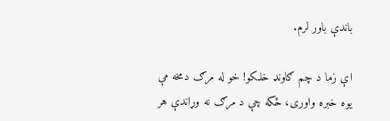باندې باور لرم.

اې زما د چم ګاونډ خلکو! خو له مرګ دمخه مې يوه خبره واوری، ځکه چې د مرګ نه وړاندې هر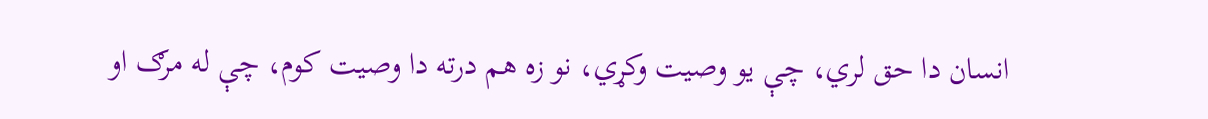انسان دا حق لري، چې يو وصيت وکړي، نو زه هم درته دا وصيت کوم، چې له مرګ او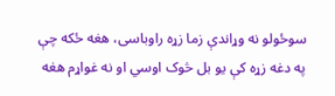سوځولو نه وړاندې زما زړه راوباسی، هغه ځکه چې په دغه زړه کې يو بل څوک اوسي او نه غواړم هغه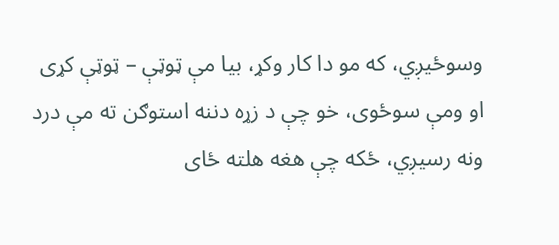وسوځيږي، که مو دا کار وکړ، بیا مې ټوټې – ټوټې کړی او ومې سوځوی، خو چې د زړه دننه استوګن ته مې درد ونه رسيږي، ځکه چې هغه هلته ځای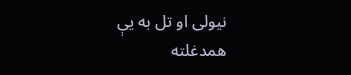نيولی او تل به یې همدغلته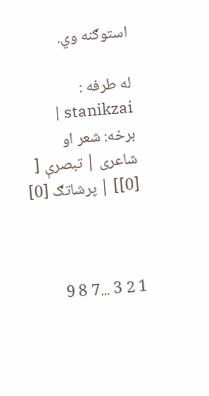استوګنه وي.

له طرفه : stanikzai | برخه: شعر او شاعری | تبصرې [ [0]] | پرشاتګ [0]



1 2 3 ...7 8 9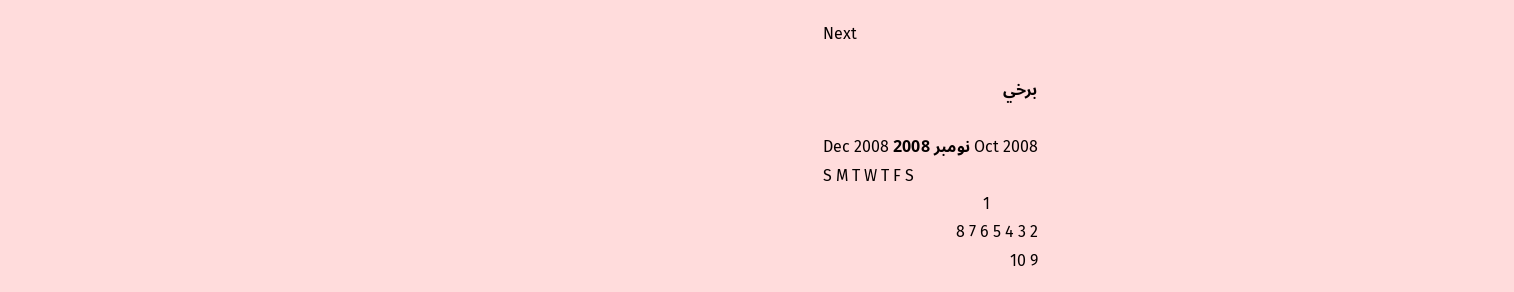Next

برخي

Oct 2008 نومبر 2008 Dec 2008
S M T W T F S
            1
2 3 4 5 6 7 8
9 10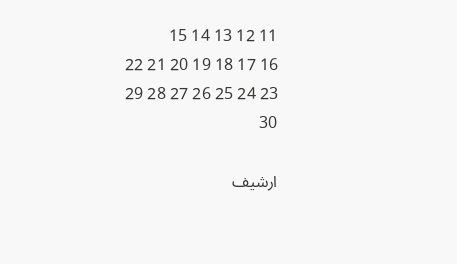11 12 13 14 15
16 17 18 19 20 21 22
23 24 25 26 27 28 29
30

ارشيف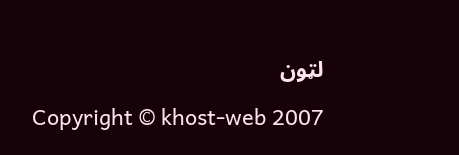لټون

Copyright © khost-web 2007